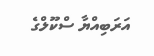އަރަބިއްޔާ ސްކޫލްގެ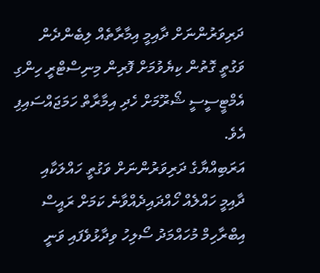ދަރިވަރުންނަށް ދާއިމީ އިމާރާތެއް ލިބެންދެން ވަގުތީ ގޮތުން ކިޔެވުމަށް ފޮރިން މިނިސްޓްރީ ހިންގި އެމްޓީސީސީ ޝޯރޫމަށް ހެދި އިމާރާތް ހަމަޖައްސައިފި އެވެ.
އަރަބިއްޔާގެ ދަރިވަރުންނަށް ވަގުތީ ހައްލަކާއި ދާއިމީ ހައްލެއް ހޯއްދައިދެއްވާނެ ކަމަށް ރައީސް އިބްރާހިމް މުހައްމަދު ސޯލިހު ވިދާޅުވެފައި ވަނީ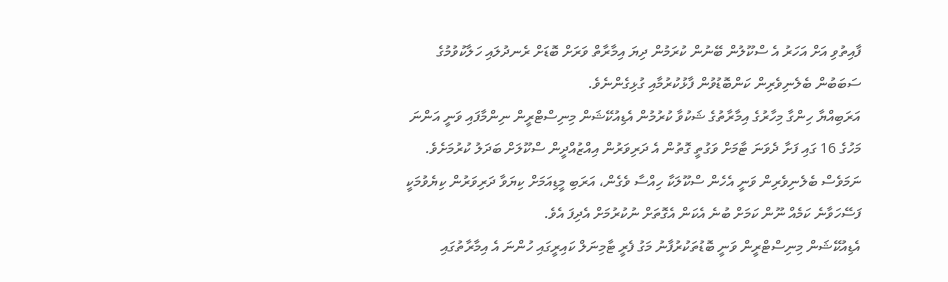ފާއިތުވި އަށް އަހަރު އެ ސްކޫލުން ބޭނުން ކުރަމުން ދިޔަ އިމާރާތް ވަރަށް ބޮޑަށް ރެނދުލައި ހަލާކުވުމުގެ ސަބަބުން ބެލެނިވެރިން ކަންބޮޑުވުން ފާޅުކުރުމާއި ގުޅިގެންނެވެ.
އަރަބިއްޔާ ހިންގާ މިހާރުގެ އިމާރާތުގެ ޝަކުވާ ކުރުމުން އެޑިއުކޭޝަން މިނިސްޓްރީން ނިންމާފައި ވަނީ އަންނަ މަހުގެ 16 ގައި ފަށާ ދެވަނަ ޓާމަށް ވަގުތީ ގޮތުން އެ ދަރިވަރުން އިއްޒުއްދީން ސްކޫލަށް ބަދަލު ކުރުމަށެވެ. ނަމަވެސް ބެލެނިވެރިން ވަނީ އެހެން ސްކޫލަކާ ހިއްސާ ވެގެން، އަރަބި މީޑިއަމަށް ކިޔަވާ ދަރިވަރުން ކިޔެވުމަކީ ފަސޭހަވާނެ ކަމެއް ނޫން ކަމަށް ބުނެ އެކަން އެގޮތަށް ނުކުރުމަށް އެދިފަ އެވެ.
އެޑިއުކޭޝަން މިނިސްޓްރީން ވަނީ ބޮޑުތަކުރުފާނު މަގު ފެރީ ޓާމިނަލް ކައިރީގައި ހުންނަ އެ އިމާރާތުގައި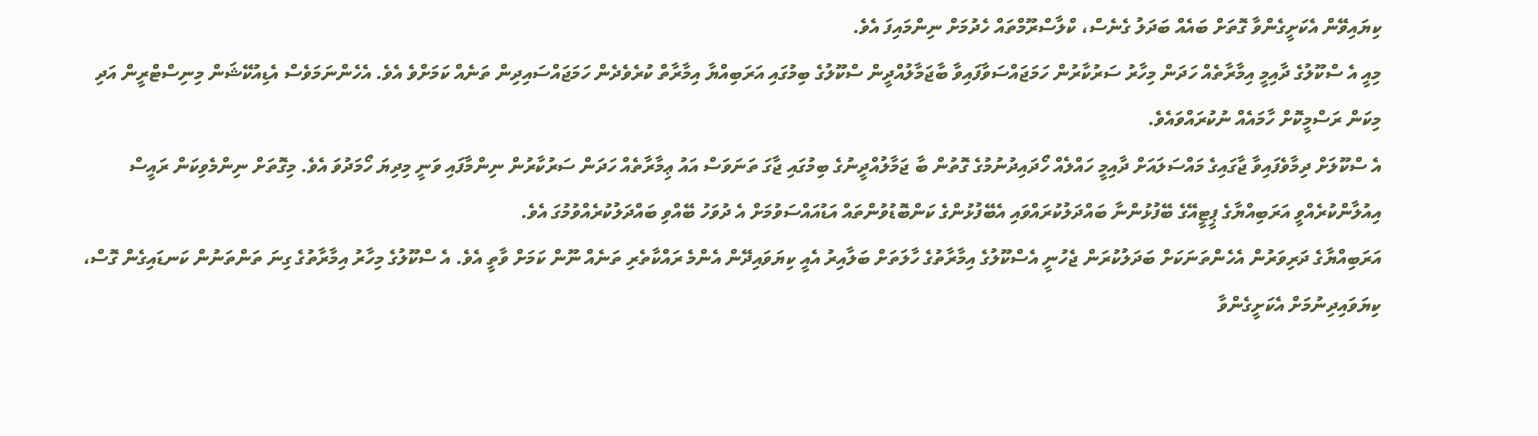ކިޔައިވޭން އެކަށީގެންވާ ގޮތަށް ބައެއް ބަދަލު ގެނެސް، ކްލާސްރޫމްތައް ހެދުމަށް ނިންމައިފަ އެވެ.
މިއީ އެ ސްކޫލުގެ ދާއިމީ އިމާރާތެއް ހަދަން މިހާރު ސަރުކާރުން ހަމަޖައްސަވާފައިވާ ބާޖަމާލުއްދީން ސްކޫލުގެ ބިމުގައި އަރަބިއްޔާ އިމާރާތް ކުރެވެދެން ހަމަޖައްސައިދިން ތަނެއް ކަމަށްވެ އެވެ. އެހެންނަމަވެސް އެޑިއުކޭޝަން މިނިސްޓްރީން އަދި މިކަން ރަސްމީކޮށް ހާމައެއް ނުކުރައްވައެވެ.
އެ ސްކޫލަށް ދިމާވެފައިވާ ޖާގައިގެ މައްސަލައަށް ދާއިމީ ހައްލެއް ހޯދައިދުނުމުގެ ގޮތުން ބާ ޖަމާލުއްދީނުގެ ބިމުގައި ޖާގަ ތަނަވަސް އައު ޢިމާރާތެއް ހަދަން ސަރުކާރުން ނިންމާފައި ވަނީ މިދިޔަ ހޯމަދުވަ އެވެ. މިގޮތަށް ނިންމެވިކަން ރައީސް އިއުލާންކުރެއްވީ އަރަބިއްޔާގެ ޕީޓީއޭގެ ބޭފުޅުންނާ ބައްދަލުކުރައްވައި އެބޭފުޅުންގެ ކަންބޮޑުވުންތައް އަޑުއައްސަވުމަށް އެ ދުވަހު ބޭއްވި ބައްދަލުކުރެއްވުމުގަ އެވެ.
އަރަބިއްޔާގެ ދަރިވަރުން އެހެންތަނަކަށް ބަދަލުކުރަން ޖެހުނީ އެސްކޫލުގެ އިމާރާތުގެ ހާލަތަށް ބަލާއިރު އެއީ ކިޔަވައިދޭން އެންމެ ރައްކާތެރި ތަނެއް ނޫން ކަމަށް ވާތީ އެވެ. އެ ސްކޫލުގެ މިހާރު އިމާރާތުގެ ގިނަ ތަންތަނުން ކަނޑައިގެން ގޮސް، ކިޔަވައިދިނުމަށް އެކަށީގެންވާ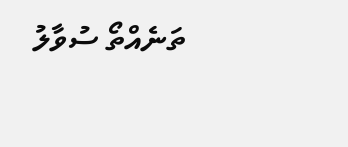ތަނެއްތޯ ސުވާލު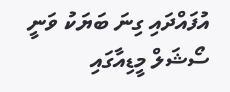އުފައްދައި ގިނަ ބަޔަކު ވަނީ ސޯޝަލް މީޑިއާގައި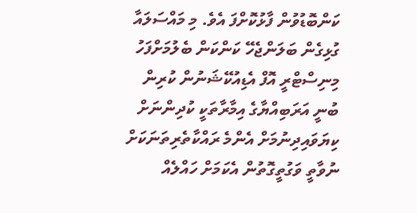ކަންބޮޑުވުން ފާޅުކޮށްފަ އެވެ. މި މައްސަލައާ ގުޅިގެން ބަލަންޖެހޭ ކަންކަން ބެލުމަށްފަހު މިނިސްޓްރީ އޮފް އެޑިއުކޭޝަނުން ކުރިން ބުނީ އަރަބިއްޔާގެ އިމާރާތަކީ ކުދިންނަށް ކިޔަވައިދިނުމަށް އެންމެ ރައްކާތެރިތަނަކަށް ނުވާތީ ވަގުތީގޮތުން އެކަމަށް ހައްލެއް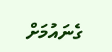ގެނައުމަށް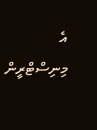އެ މިނިސްޓްރީން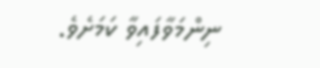ނިންމަވާފައިވާ ކަމަށެވެ.